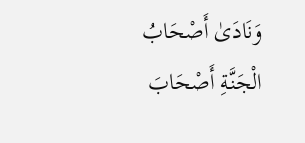وَنَادَىٰ أَصْحَابُ الْجَنَّةِ أَصْحَابَ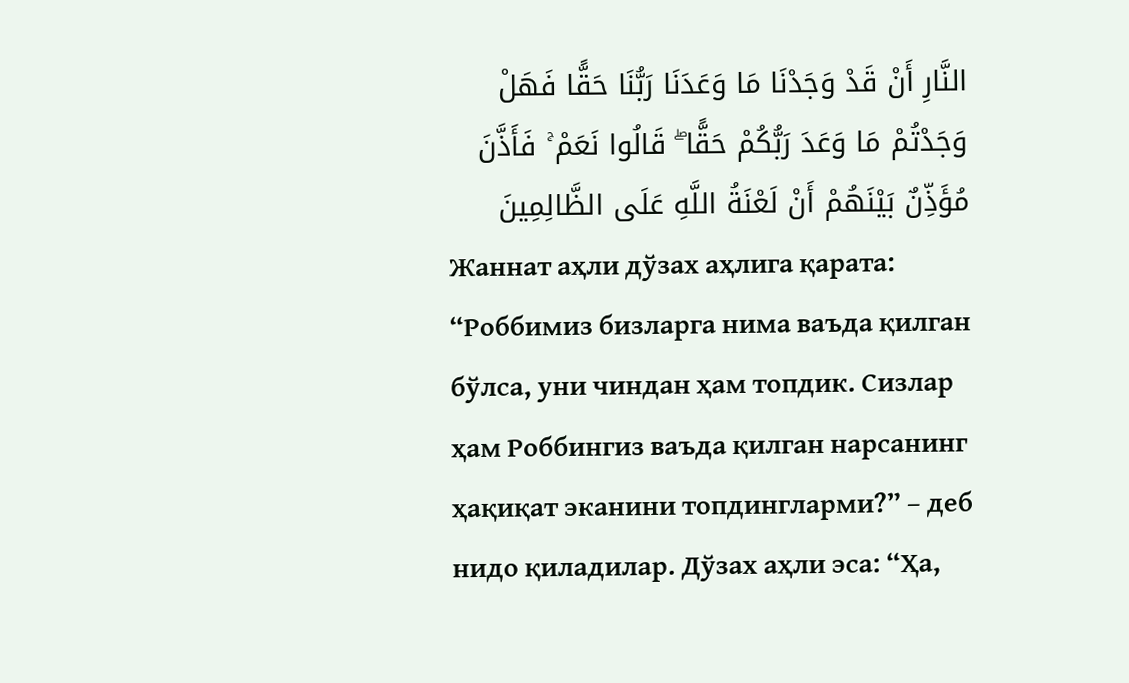النَّارِ أَنْ قَدْ وَجَدْنَا مَا وَعَدَنَا رَبُّنَا حَقًّا فَهَلْ وَجَدْتُمْ مَا وَعَدَ رَبُّكُمْ حَقًّا ۖ قَالُوا نَعَمْ ۚ فَأَذَّنَ مُؤَذِّنٌ بَيْنَهُمْ أَنْ لَعْنَةُ اللَّهِ عَلَى الظَّالِمِينَ
Жаннат аҳли дўзах аҳлига қарата: “Роббимиз бизларга нима ваъда қилган бўлса, уни чиндан ҳам топдик. Сизлар ҳам Роббингиз ваъда қилган нарсанинг ҳақиқат эканини топдингларми?” – деб нидо қиладилар. Дўзах аҳли эса: “Ҳа,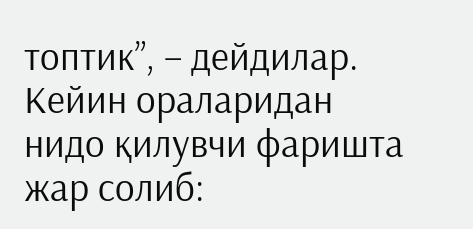топтик”, – дейдилар. Кейин ораларидан нидо қилувчи фаришта жар солиб: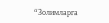“Золимларга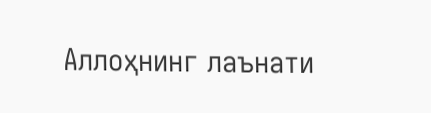Аллоҳнинг лаънати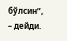бўлсин”, – дейди.